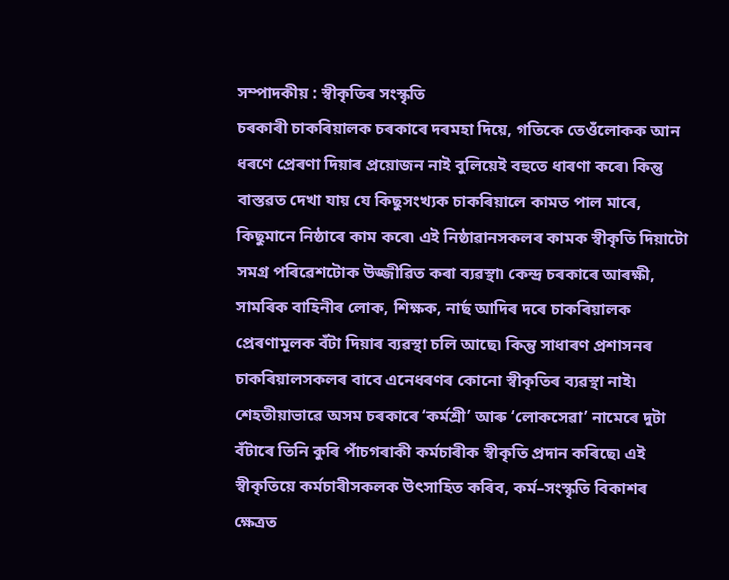সম্পাদকীয় : স্বীকৃতিৰ সংস্কৃতি
চৰকাৰী চাকৰিয়ালক চৰকাৰে দৰমহা দিয়ে, গতিকে তেওঁলোকক আন ধৰণে প্রেৰণা দিয়াৰ প্রয়োজন নাই বুলিয়েই বহুতে ধাৰণা কৰে৷ কিন্তু বাস্তৱত দেখা যায় যে কিছুসংখ্যক চাকৰিয়ালে কামত পাল মাৰে, কিছুমানে নিষ্ঠাৰে কাম কৰে৷ এই নিষ্ঠাৱানসকলৰ কামক স্বীকৃতি দিয়াটো সমগ্র পৰিৱেশটোক উজ্জীৱিত কৰা ব্যৱস্থা৷ কেন্দ্র চৰকাৰে আৰক্ষী, সামৰিক বাহিনীৰ লোক, শিক্ষক, নার্ছ আদিৰ দৰে চাকৰিয়ালক প্রেৰণামূলক বঁটা দিয়াৰ ব্যৱস্থা চলি আছে৷ কিন্তু সাধাৰণ প্রশাসনৰ চাকৰিয়ালসকলৰ বাবে এনেধৰণৰ কোনো স্বীকৃতিৰ ব্যৱস্থা নাই৷ শেহতীয়াভাৱে অসম চৰকাৰে ‘কর্মশ্রী’ আৰু ‘লোকসেৱা’ নামেৰে দুটা বঁটাৰে তিনি কুৰি পাঁচগৰাকী কর্মচাৰীক স্বীকৃতি প্রদান কৰিছে৷ এই স্বীকৃতিয়ে কর্মচাৰীসকলক উৎসাহিত কৰিব, কর্ম–সংস্কৃতি বিকাশৰ ক্ষেত্রত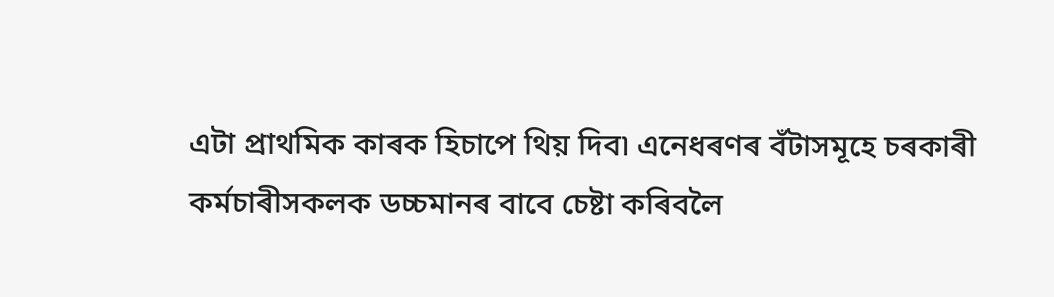এটা প্রাথমিক কাৰক হিচাপে থিয় দিব৷ এনেধৰণৰ বঁটাসমূহে চৰকাৰী কর্মচাৰীসকলক ডচ্চমানৰ বাবে চেষ্টা কৰিবলৈ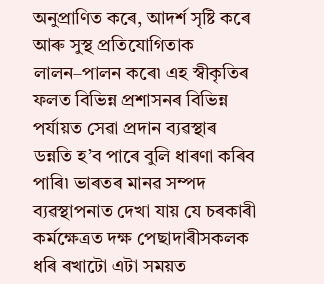অনুপ্রাণিত কৰে, আদর্শ সৃষ্টি কৰে আৰু সুস্থ প্রতিযোগিতাক লালন–পালন কৰে৷ এহ স্বীকৃতিৰ ফলত বিভিন্ন প্রশাসনৰ বিভিন্ন পর্যায়ত সেৱা প্রদান ব্যৱস্থাৰ ডন্নতি হ’ব পাৰে বুলি ধাৰণা কৰিব পাৰি৷ ভাৰতৰ মানৱ সম্পদ ব্যৱস্থাপনাত দেখা যায় যে চৰকাৰী কর্মক্ষেত্রত দক্ষ পেছাদাৰীসকলক ধৰি ৰখাটো এটা সময়ত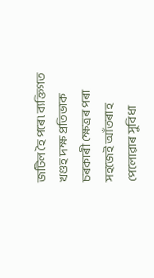জটিল হৈ পৰে৷ ব্যক্তিগত খণ্ডহ দক্ষ প্রতিভাক চৰকাৰী ক্ষেত্রৰ পৰা সহজেই আঁতৰাহ পেলোৱাৰ সুবিধা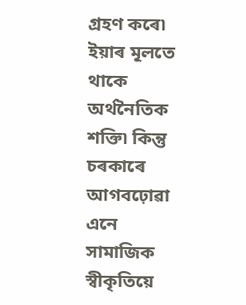গ্রহণ কৰে৷ ইয়াৰ মূলতে থাকে অর্থনৈতিক শক্তি৷ কিন্তু চৰকাৰে আগবঢ়োৱা এনে সামাজিক স্বীকৃতিয়ে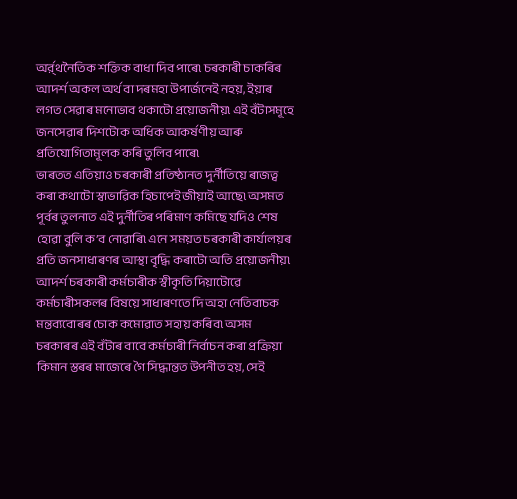অর্র্থনৈতিক শক্তিক বাধা দিব পাৰে৷ চৰকাৰী চাকৰিৰ আদর্শ অকল অর্থ বা দৰমহা উপার্জনেই নহয়, ইয়াৰ লগত সেৱাৰ মনোভাব থকাটো প্রয়োজনীয়৷ এই বঁটাসমূহে জনসেৱাৰ দিশটোক অধিক আকর্ষণীয় আৰু প্রতিযোগিতামূলক কৰি তুলিব পাৰে৷
ভাৰতত এতিয়াও চৰকাৰী প্রতিষ্ঠানত দুর্নীতিয়ে ৰাজত্ব কৰা কথাটো স্বাভাৱিক হিচাপেই জীয়াই আছে৷ অসমত পূর্বৰ তুলনাত এই দুর্নীতিৰ পৰিমাণ কমিছে যদিও শেষ হোৱা বুলি ক’ব নোৱাৰি৷ এনে সময়ত চৰকাৰী কার্যালয়ৰ প্রতি জনসাধাৰণৰ আস্থা বৃদ্ধি কৰাটো অতি প্রয়োজনীয়৷ আদর্শ চৰকাৰী কর্মচাৰীক স্বীকৃতি দিয়াটোৱে কর্মচাৰীসকলৰ বিষয়ে সাধাৰণতে দি অহা নেতিবাচক মন্তব্যবোৰৰ চোক কমোৱাত সহায় কৰিব৷ অসম চৰকাৰৰ এই বঁটাৰ বাবে কর্মচাৰী নির্বাচন কৰা প্রক্রিয়া কিমান স্তৰৰ মাজেৰে গৈ সিদ্ধান্তত উপনীত হয়, সেই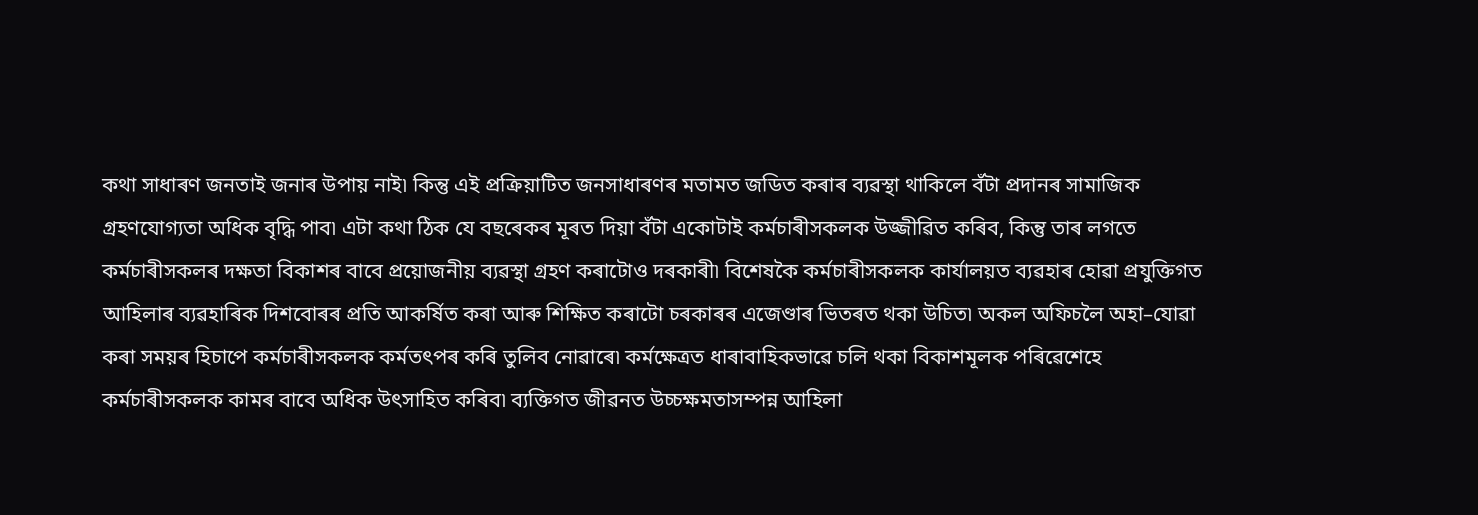কথা সাধাৰণ জনতাই জনাৰ উপায় নাই৷ কিন্তু এই প্রক্রিয়াটিত জনসাধাৰণৰ মতামত জডিত কৰাৰ ব্যৱস্থা থাকিলে বঁটা প্রদানৰ সামাজিক গ্রহণযোগ্যতা অধিক বৃদ্ধি পাব৷ এটা কথা ঠিক যে বছৰেকৰ মূৰত দিয়া বঁটা একোটাই কর্মচাৰীসকলক উজ্জীৱিত কৰিব, কিন্তু তাৰ লগতে কর্মচাৰীসকলৰ দক্ষতা বিকাশৰ বাবে প্রয়োজনীয় ব্যৱস্থা গ্রহণ কৰাটোও দৰকাৰী৷ বিশেষকৈ কর্মচাৰীসকলক কার্যালয়ত ব্যৱহাৰ হোৱা প্রযুক্তিগত আহিলাৰ ব্যৱহাৰিক দিশবোৰৰ প্রতি আকর্ষিত কৰা আৰু শিক্ষিত কৰাটো চৰকাৰৰ এজেণ্ডাৰ ভিতৰত থকা উচিত৷ অকল অফিচলৈ অহা–যোৱা কৰা সময়ৰ হিচাপে কর্মচাৰীসকলক কর্মতৎপৰ কৰি তুলিব নোৱাৰে৷ কর্মক্ষেত্রত ধাৰাবাহিকভাৱে চলি থকা বিকাশমূলক পৰিৱেশেহে কর্মচাৰীসকলক কামৰ বাবে অধিক উৎসাহিত কৰিব৷ ব্যক্তিগত জীৱনত উচ্চক্ষমতাসম্পন্ন আহিলা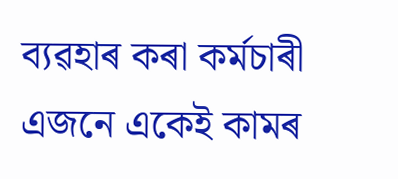ব্যৱহাৰ কৰা কর্মচাৰী এজনে একেই কামৰ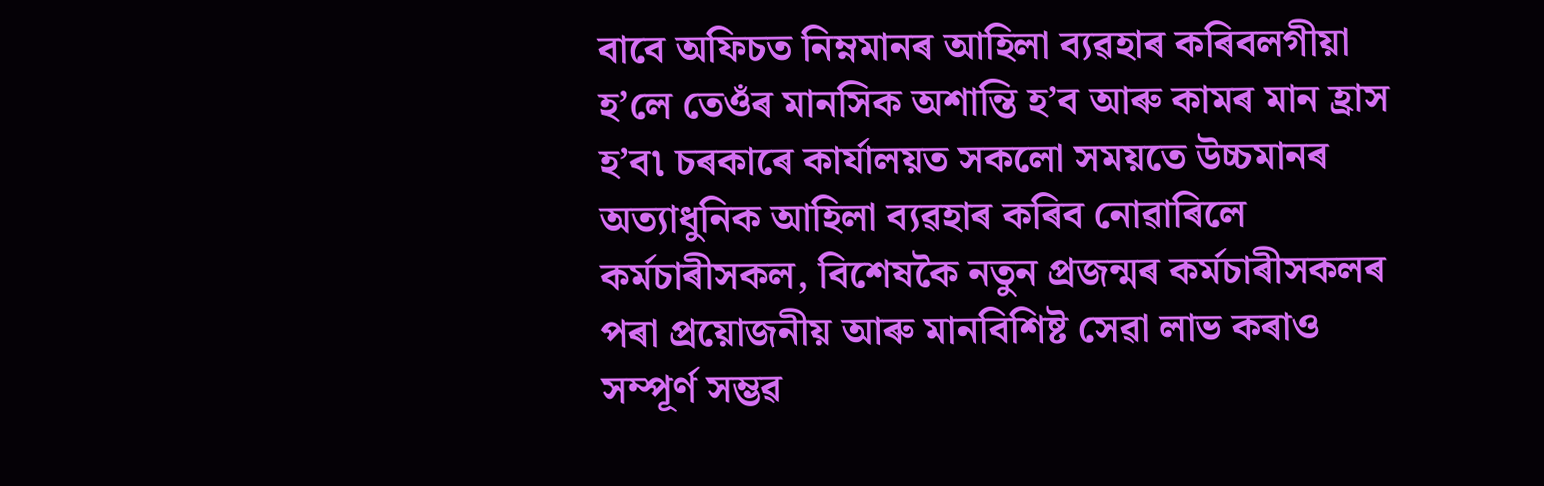বাবে অফিচত নিম্নমানৰ আহিলা ব্যৱহাৰ কৰিবলগীয়া হ’লে তেওঁৰ মানসিক অশান্তি হ’ব আৰু কামৰ মান হ্রাস হ’ব৷ চৰকাৰে কার্যালয়ত সকলো সময়তে উচ্চমানৰ অত্যাধুনিক আহিলা ব্যৱহাৰ কৰিব নোৱাৰিলে কর্মচাৰীসকল, বিশেষকৈ নতুন প্রজন্মৰ কর্মচাৰীসকলৰ পৰা প্রয়োজনীয় আৰু মানবিশিষ্ট সেৱা লাভ কৰাও সম্পূর্ণ সম্ভৱ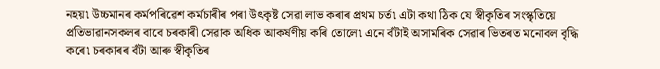নহয়৷ উচ্চমানৰ কর্মপৰিৱেশ কর্মচাৰীৰ পৰা উৎকৃষ্ট সেৱা লাভ কৰাৰ প্রথম চর্ত৷ এটা কথা ঠিক যে স্বীকৃতিৰ সংস্কৃতিয়ে প্রতিভাৱানসকলৰ বাবে চৰকাৰী সেৱাক অধিক আকর্ষণীয় কৰি তোলে৷ এনে বঁটাই অসামৰিক সেৱাৰ ভিতৰত মনোবল বৃদ্ধি কৰে৷ চৰকাৰৰ বঁটা আৰু স্বীকৃতিৰ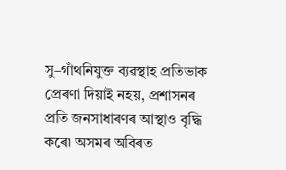সু–গাঁথনিযুক্ত ব্যৱস্থাহ প্রতিভাক প্রেৰণা দিয়াই নহয়, প্রশাসনৰ প্রতি জনসাধাৰণৰ আস্থাও বৃদ্ধি কৰে৷ অসমৰ অবিৰত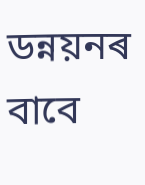ডন্নয়নৰ বাবে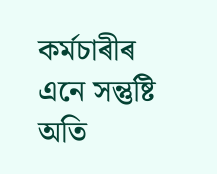কর্মচাৰীৰ এনে সন্তুষ্টি অতি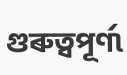গুৰুত্বপূর্ণ৷